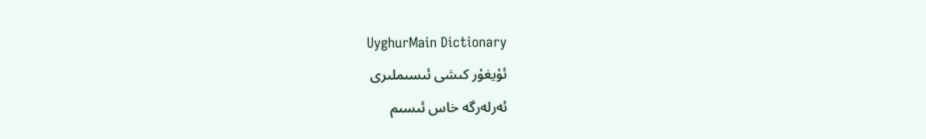UyghurMain Dictionary
ئۇيغۇر كىشى ئىسىملىرى
ئەرلەرگە خاس ئىسىم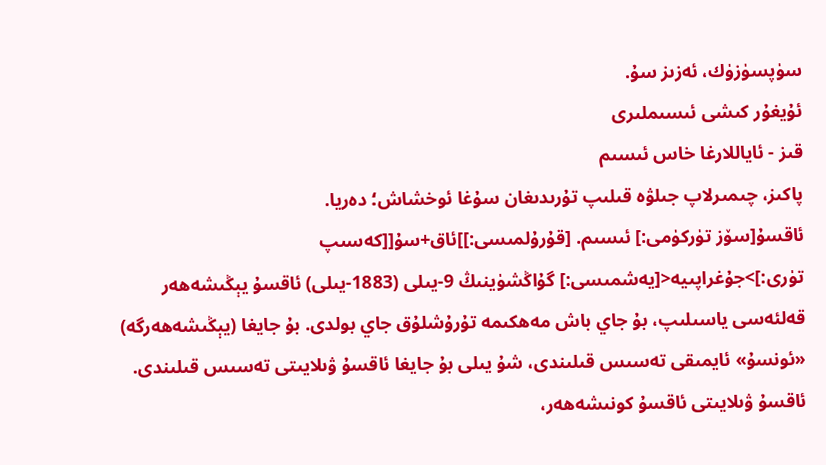سۈپسۈزۈك، ئەزىز سۇ.
ئۇيغۇر كىشى ئىسىملىرى
قىز - ئاياللارغا خاس ئىسىم
پاكىز، چىمىرلاپ جىلۋە قىلىپ تۇرىدىغان سۇغا ئوخشاش؛ دەريا.
ئاقسۇ[سۆز تۈركۈمى:] ئىسىم. [قۇرۇلمىسى:]]ئاق+سۇ[[كەسىپ تۈرى:]>جۇغراپىيە<[يەشمىسى:] گۇاڭشۈينىڭ 9-يىلى (1883-يىلى) ئاقسۇ يېڭىشەھەر قەلئەسى ياسىلىپ، بۇ جاي باش مەھكىمە تۇرۇشلۇق جاي بولدى. بۇ جايغا (يېڭىشەھەرگە) «ئونسۇ» ئايمىقى تەسىس قىلىندى، شۇ يىلى بۇ جايغا ئاقسۇ ۋىلايىتى تەسىس قىلىندى. ئاقسۇ ۋىلايىتى ئاقسۇ كونىشەھەر،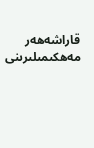قاراشەھەر مەھكىمىلىرىنى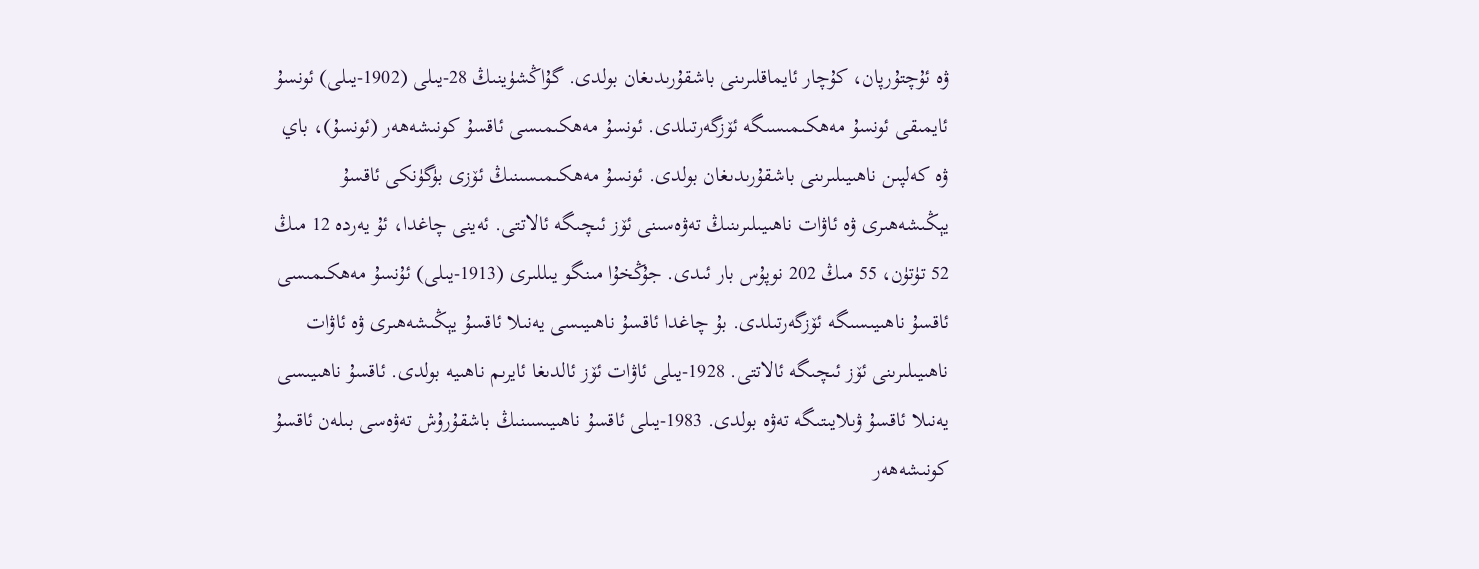ۋە ئۇچتۇرپان، كۇچار ئايماقلىرىنى باشقۇرىدىغان بولدى. گۇاڭشۈينىڭ 28-يىلى (1902-يىلى) ئونسۇ ئايمىقى ئونسۇ مەھكىمىسىگە ئۆزگەرتىلدى. ئونسۇ مەھكىمىسى ئاقسۇ كونىشەھەر (ئونسۇ)، باي ۋە كەلپىن ناھىيىلىرىنى باشقۇرىدىغان بولدى. ئونسۇ مەھكىمىسىنىڭ ئۆزى بۈگۈنكى ئاقسۇ يېڭىشەھىرى ۋە ئاۋات ناھىيىلىرىنىڭ تەۋەسىنى ئۆز ئىچىگە ئالاتتى. ئەينى چاغدا، ئۇ يەردە 12 مىڭ 52 تۈتۈن، 55 مىڭ 202 نوپۇس بار ئىدى. جۇڭخۇا مىنگو يىللىرى (1913-يىلى) ئۇنسۇ مەھكىمىسى ئاقسۇ ناھىيىسىگە ئۆزگەرتىلدى. بۇ چاغدا ئاقسۇ ناھىيىسى يەنىلا ئاقسۇ يېڭىشەھىرى ۋە ئاۋات ناھىيىلىرىنى ئۆز ئىچىگە ئالاتتى. 1928-يىلى ئاۋات ئۆز ئالدىغا ئايرىم ناھىيە بولدى. ئاقسۇ ناھىيىسى يەنىلا ئاقسۇ ۋىلايىتىگە تەۋە بولدى. 1983-يىلى ئاقسۇ ناھىيىسىنىڭ باشقۇرۇش تەۋەسى بىلەن ئاقسۇ كونىشەھەر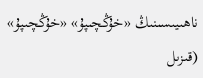ناھىيىسىنىڭ «خۇڭچىپۇ» «خۇڭچىپۇ» (قىزىل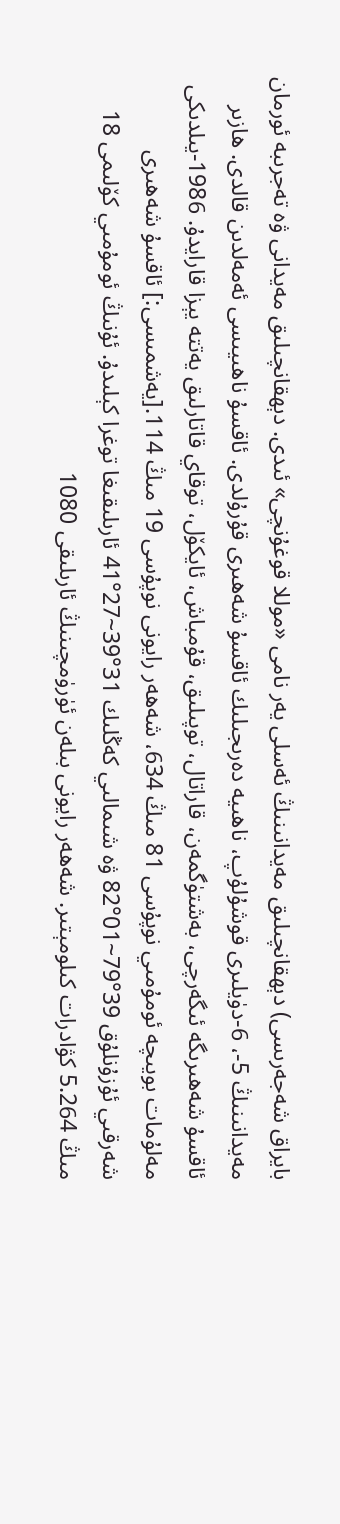بايراق شەجەرىسى) دېھقانچىلىق مەيدانىنىڭ ئەسلى يەر نامى «موللا قوغۇنچى» ئىدى. دېھقانچىلىق مەيدانى ۋە تەجرىبە ئورمان مەيدانىنىڭ 5-، 6-دۈيلىرى قوشۇلۇپ، ناھىيە دەرىجىلىك ئاقسۇ شەھىرى قۇرۇلدى. ئاقسۇ ناھىيىسى ئەمەلدىن قالدى. ھازىر ئاقسۇ شەھىرىگە ئىگەرچى، بەشتۈگمەن، قاراتال، توپىلىق، قۇمباش، ئايكۆل، توقاي قاتارلىق يەتتە يېزا قارايدۇ. 1986-يىلدىكى مەلۇمات بويىچە ئومۇمىي نوپۇسى 81 مىڭ 634، شەھەر رايونى نوپۇسى 19 مىڭ 114.[يەشمىسى:] ئاقسۇ شەھىرى شەرقىي ئۇزۇنلۇق 39°79~01°82 ۋە شىمالىي كەڭلىك 31°39~27°41 ئارىلىقىغا توغرا كېلىدۇ. ئۇنىڭ ئومۇمىي كۆلىمى 18 مىڭ 5.264 كۋادرات كىلومېتىر. شەھەر رايونى بىلەن ئۈرۈمچىنىڭ ئارىلىقى 1080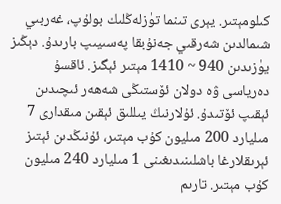كىلومېتىر. يېرى تىنما تۈزلەڭلىك بولۇپ، غەربىي شىمالدىن شەرقىي جەنۇبقا پەسىيىپ بارىدۇ. دېڭىز يۈزىدىن 940 ~ 1410 مېتىر ئېگىز. ئاقسۇ دەرياسى ۋە دولان ئۆستىڭى شەھەر ئىچىدىن ئېقىپ ئۆتىدۇ. ئۇلارنىڭ يىللىق ئېقىن مىقدارى 7 مىليارد 200 مىليون كۇب مېتىر، ئۇنىڭدىن ئېتىز ئېرىقلارغا باشلىنىدىغىنى 1 مىليارد 240 مىليون كۇب مېتىر. تارىم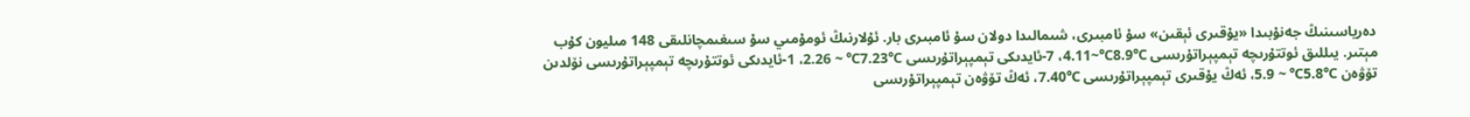دەرياسىنىڭ جەنۇبىدا «يۇقىرى ئېقىن» سۇ ئامبىرى، شىمالىدا دولان سۇ ئامبىرى بار. ئۇلارنىڭ ئومۇمىي سۇ سىغىمچانلىقى 148 مىليون كۇب مېتىر. يىللىق ئوتتۇرىچە تېمپېراتۇرىسى ℃8.9℃~4.11، 7-ئايدىكى تېمپېراتۇرىسى ℃7.23℃ ~ 2.26، 1-ئايدىكى ئوتتۇرىچە تېمپېراتۇرىسى نۆلدىن تۆۋەن ℃5.8℃ ~ 5.9، ئەڭ يۇقىرى تېمپېراتۇرىسى ℃7.40، ئەڭ تۆۋەن تېمپېراتۇرىسى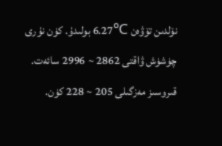نۆلدىن تۆۋەن ℃6.27 بولىدۇ. كۈن نۇرى چۈشۈش ۋاقتى 2862 ~ 2996 سائەت. قىروسىز مەزگىلى 205 ~ 228 كۈن.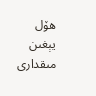ھۆل يېغىن مىقدارى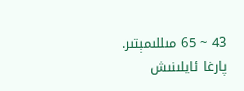43 ~ 65 مىللىمېتىر. پارغا ئايلىنىش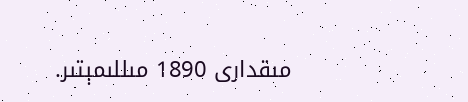مىقدارى 1890 مىللىمېتىر.